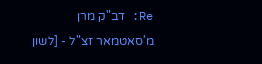Re: דב"ק מרן מ'סאטמאר זצ"ל - [לשון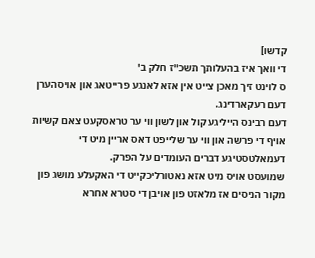קדשו]
די וואך איז בהעלותך תשכ"ז חלק ב'
ס לוינט זיך מאכן צייט אין אזא לאנגע פרייטאג און אויסהערן דעם רעקארדינג.
דעם רבינס הייליגע קול און לשון ווי ער טראסקעט צאם קשיות אויף די פרשה און ווי ער שלייפט דאס אריין מיט די דעמאלטסטיגע דברים העומדים על הפרק.
שמועסט אויס מיט אזא נאטורליכקייט די האקעלע מושג פון מקור הניסים אז מלאזט פון אויבן די סטרא אחרא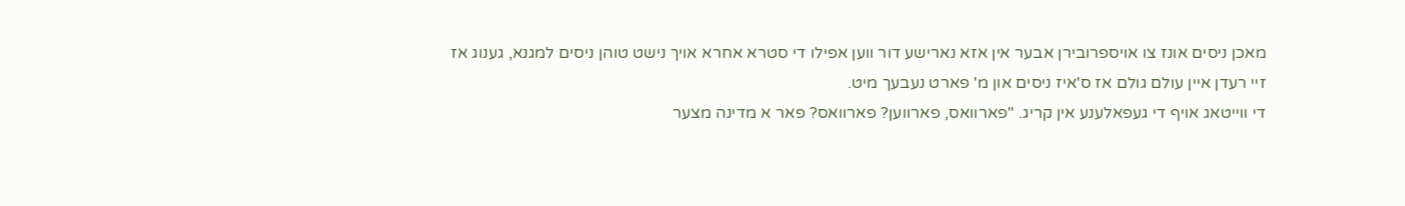מאכן ניסים אונז צו אויספרובירן אבער אין אזא נארישע דור ווען אפילו די סטרא אחרא אויך נישט טוהן ניסים למגנא, גענוג אז זיי רעדן איין עולם גולם אז ס'איז ניסים און מ' פארט נעבעך מיט.
די ווייטאג אויף די געפאלענע אין קריג. "פארוואס, פארווען? פארוואס? פאר א מדינה מצער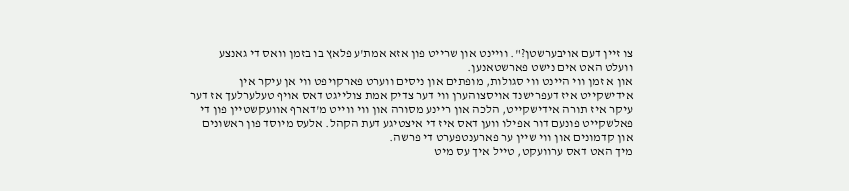צו זיין דעם אויבערשטן?". וויינט און שרייט פון אזא אמת'ע פלאץ בו בזמן וואס די גאנצע וועלט האט אים נישט פארשטאנען.
און א זמן ווי היינט ווי סגולות, מופתים און ניסים ווערט פארקויפט ווי אן עיקר אין אידישקייט איז דעפרישנד אויסצוהערן ווי דער צדיק אמת צולייגט דאס אויף טעלערלעך אז דער עיקר איז תורה אידישקייט, הלכה און ריינע מסורה און ווי ווייט מ'דארף אוועקשטיין פון די פאלשקייט פונעם דור אפילו ווען דאס איז די איצטיגע דעת הקהל. אלעס מיוסד פון ראשונים און קדמונים און ווי שיין ער פארענטפערט די פרשה.
מיך האט דאס ערוועקט, טייל איך עס מיט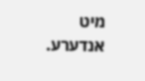מיט אנדערע.